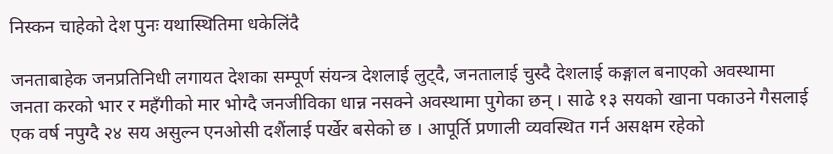निस्कन चाहेको देश पुनः यथास्थितिमा धकेलिंदै

जनताबाहेक जनप्रतिनिधी लगायत देशका सम्पूर्ण संयन्त्र देशलाई लुट्दै, जनतालाई चुस्दै देशलाई कङ्गाल बनाएको अवस्थामा जनता करको भार र महँगीको मार भोग्दै जनजीविका धान्न नसक्ने अवस्थामा पुगेका छन् । साढे १३ सयको खाना पकाउने गैसलाई एक वर्ष नपुग्दै २४ सय असुल्न एनओसी दशैंलाई पर्खेर बसेको छ । आपूर्ति प्रणाली व्यवस्थित गर्न असक्षम रहेको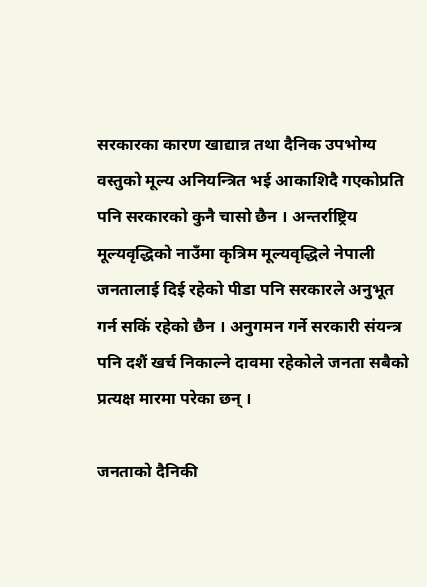सरकारका कारण खाद्यान्न तथा दैनिक उपभोग्य वस्तुको मूल्य अनियन्त्रित भई आकाशिदै गएकोप्रति पनि सरकारको कुनै चासो छैन । अन्तर्राष्ट्रिय मूल्यवृद्धिको नाउँमा कृत्रिम मूल्यवृद्धिले नेपाली जनतालाई दिई रहेको पीडा पनि सरकारले अनुभूत गर्न सकिं रहेको छैन । अनुगमन गर्ने सरकारी संयन्त्र पनि दशैं खर्च निकाल्ने दावमा रहेकोले जनता सबैको प्रत्यक्ष मारमा परेका छन् ।

जनताको दैनिकी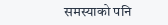समस्याको पनि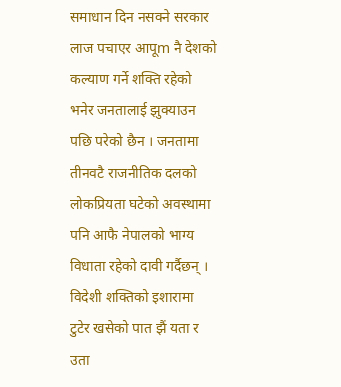समाधान दिन नसक्ने सरकार लाज पचाएर आपूm नै देशको कल्याण गर्ने शक्ति रहेको भनेर जनतालाई झुक्याउन पछि परेको छैन । जनतामा तीनवटै राजनीतिक दलको लोकप्रियता घटेको अवस्थामा पनि आफै नेपालको भाग्य विधाता रहेको दावी गर्दैछन् । विदेशी शक्तिको इशारामा टुटेर खसेको पात झैं यता र उता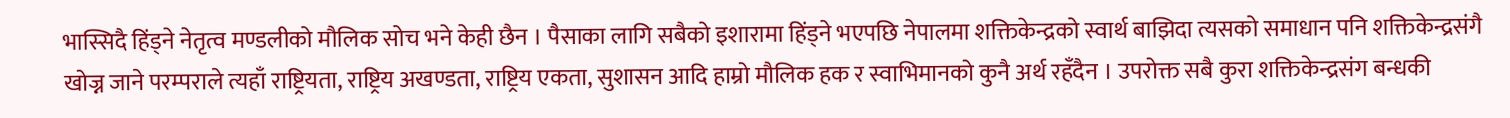भास्सिदै हिंड्ने नेतृत्व मण्डलीको मौलिक सोच भने केही छैन । पैसाका लागि सबैको इशारामा हिंड्ने भएपछि नेपालमा शक्तिकेन्द्रको स्वार्थ बाझिदा त्यसको समाधान पनि शक्तिकेन्द्रसंगै खोज्न जाने परम्पराले त्यहाँ राष्ट्रियता, राष्ट्रिय अखण्डता, राष्ट्रिय एकता, सुशासन आदि हाम्रो मौलिक हक र स्वाभिमानको कुनै अर्थ रहँदैन । उपरोक्त सबै कुरा शक्तिकेन्द्रसंग बन्धकी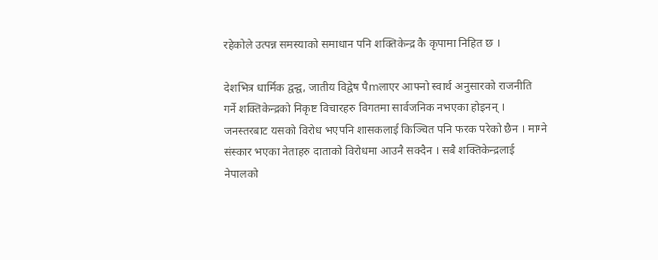रहेकोले उत्पन्न समस्याको समाधान पनि शक्तिकेन्द्र कै कृपामा निहित छ ।

देशभित्र धार्मिक द्वन्द्व, जातीय विद्वेष पैmलाएर आफ्नो स्वार्थ अनुसारको राजनीति गर्ने शक्तिकेन्द्रको निकृष्ट विचारहरु विगतमा सार्वजनिक नभएका होइनन् । जनस्तरबाट यसको विरोध भएपनि शासकलाई किञ्चित पनि फरक परेको छैन । माग्ने संस्कार भएका नेताहरु दाताको विरोधमा आउनै सक्दैन । सबै शक्तिकेन्द्रलाई नेपालको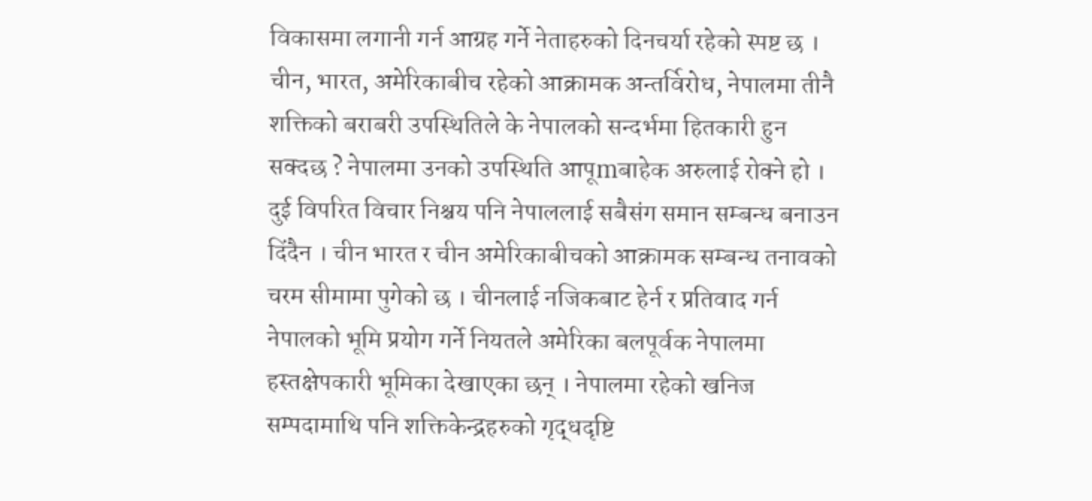विकासमा लगानी गर्न आग्रह गर्ने नेताहरुको दिनचर्या रहेको स्पष्ट छ । चीन, भारत, अमेरिकाबीच रहेको आक्रामक अन्तर्विरोध, नेपालमा तीनै शक्तिको बराबरी उपस्थितिले के नेपालको सन्दर्भमा हितकारी हुन सक्दछ ? नेपालमा उनको उपस्थिति आपूmबाहेक अरुलाई रोक्ने हो । दुई विपरित विचार निश्चय पनि नेपाललाई सबैसंग समान सम्बन्ध बनाउन दिंदैन । चीन भारत र चीन अमेरिकाबीचको आक्रामक सम्बन्ध तनावको चरम सीमामा पुगेको छ । चीनलाई नजिकबाट हेर्न र प्रतिवाद गर्न नेपालको भूमि प्रयोग गर्ने नियतले अमेरिका बलपूर्वक नेपालमा हस्तक्षेपकारी भूमिका देखाएका छन् । नेपालमा रहेको खनिज सम्पदामाथि पनि शक्तिकेन्द्रहरुको गृद्धदृष्टि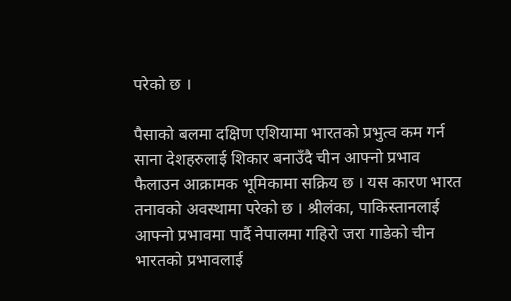परेको छ ।

पैसाको बलमा दक्षिण एशियामा भारतको प्रभुत्व कम गर्न साना देशहरुलाई शिकार बनाउँदै चीन आफ्नो प्रभाव फैलाउन आक्रामक भूमिकामा सक्रिय छ । यस कारण भारत तनावको अवस्थामा परेको छ । श्रीलंका, पाकिस्तानलाई आफ्नो प्रभावमा पार्दै नेपालमा गहिरो जरा गाडेको चीन भारतको प्रभावलाई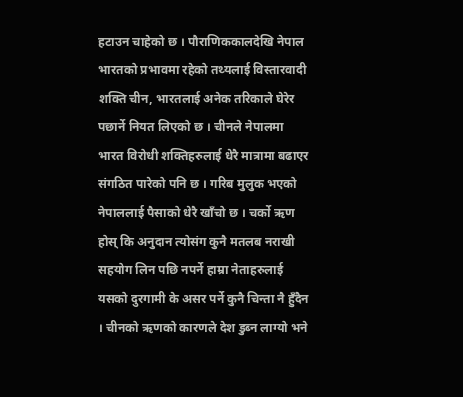हटाउन चाहेको छ । पौराणिककालदेखि नेपाल भारतको प्रभावमा रहेको तथ्यलाई विस्तारवादी शक्ति चीन, भारतलाई अनेक तरिकाले घेरेर पछार्ने नियत लिएको छ । चीनले नेपालमा भारत विरोधी शक्तिहरुलाई धेरै मात्रामा बढाएर संगठित पारेको पनि छ । गरिब मुलुक भएको नेपाललाई पैसाको धेरै खाँचो छ । चर्को ऋण होस् कि अनुदान त्योसंग कुनै मतलब नराखी सहयोग लिन पछि नपर्ने हाम्रा नेताहरुलाई यसको दुरगामी के असर पर्ने कुनै चिन्ता नै हुँदैन । चीनको ऋणको कारणले देश डुब्न लाग्यो भने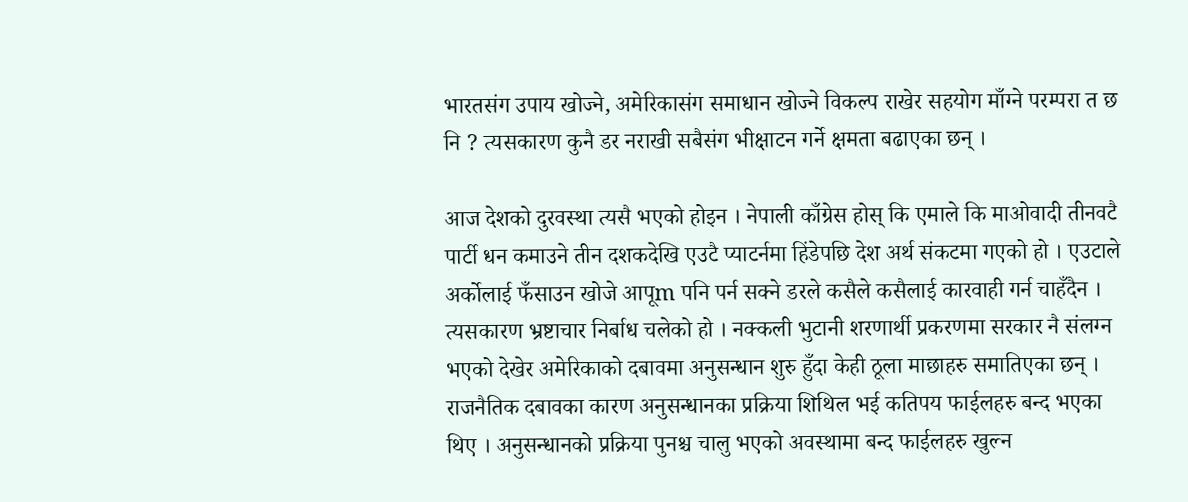भारतसंग उपाय खोज्ने, अमेरिकासंग समाधान खोज्ने विकल्प राखेर सहयोग माँग्ने परम्परा त छ नि ? त्यसकारण कुनै डर नराखी सबैसंग भीक्षाटन गर्ने क्षमता बढाएका छन् ।

आज देशको दुरवस्था त्यसै भएको होइन । नेपाली काँग्रेस होस् कि एमाले कि माओवादी तीनवटै पार्टी धन कमाउने तीन दशकदेखि एउटै प्याटर्नमा हिंडेपछि देश अर्थ संकटमा गएको हो । एउटाले अर्कोलाई फँसाउन खोजे आपूm पनि पर्न सक्ने डरले कसैले कसैलाई कारवाही गर्न चाहँदैन । त्यसकारण भ्रष्टाचार निर्बाध चलेको हो । नक्कली भुटानी शरणार्थी प्रकरणमा सरकार नै संलग्न भएको देखेर अमेरिकाको दबावमा अनुसन्धान शुरु हुँदा केही ठूला माछाहरु समातिएका छन् । राजनैतिक दबावका कारण अनुसन्धानका प्रक्रिया शिथिल भई कतिपय फाईलहरु बन्द भएका थिए । अनुसन्धानको प्रक्रिया पुनश्च चालु भएको अवस्थामा बन्द फाईलहरु खुल्न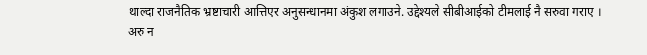थाल्दा राजनैतिक भ्रष्टाचारी आत्तिएर अनुसन्धानमा अंकुश लगाउने. उद्देश्यले सीबीआईको टीमलाई नै सरुवा गराए । अरु न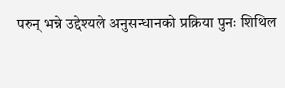परुन् भन्ने उद्देश्यले अनुसन्धानको प्रक्रिया पुनः शिथिल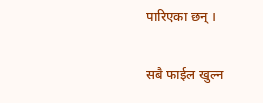पारिएका छन् ।

सबै फाईल खुल्न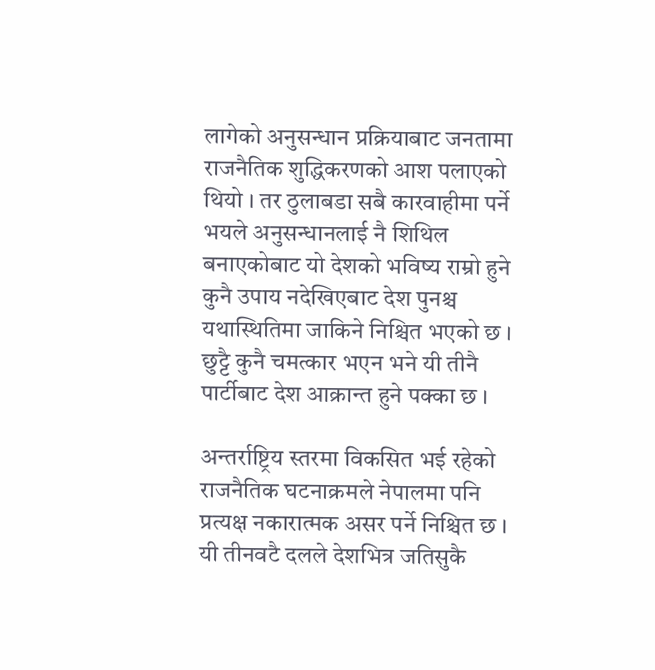लागेको अनुसन्धान प्रक्रियाबाट जनतामा राजनैतिक शुद्धिकरणको आश पलाएको थियो । तर ठुलाबडा सबै कारवाहीमा पर्ने भयले अनुसन्धानलाई नै शिथिल बनाएकोबाट यो देशको भविष्य राम्रो हुने कुनै उपाय नदेखिएबाट देश पुनश्च यथास्थितिमा जाकिने निश्चित भएको छ । छुट्टै कुनै चमत्कार भएन भने यी तीनै पार्टीबाट देश आक्रान्त हुने पक्का छ ।

अन्तर्राष्ट्रिय स्तरमा विकसित भई रहेको राजनैतिक घटनाक्रमले नेपालमा पनि प्रत्यक्ष नकारात्मक असर पर्ने निश्चित छ । यी तीनवटै दलले देशभित्र जतिसुकै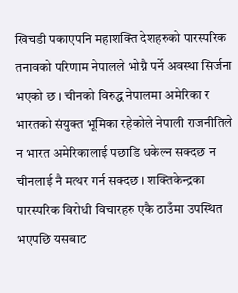खिचडी पकाएपनि महाशक्ति देशहरुको पारस्परिक तनावको परिणाम नेपालले भोग्नै पर्ने अवस्था सिर्जना भएको छ । चीनको विरुद्ध नेपालमा अमेरिका र भारतको संयुक्त भूमिका रहेकोले नेपाली राजनीतिले न भारत अमेरिकालाई पछाडि धकेल्न सक्दछ न चीनलाई नै मत्थर गर्न सक्दछ । शक्तिकेन्द्रका पारस्परिक विरोधी विचारहरु एकै ठाउँमा उपस्थित भएपछि यसबाट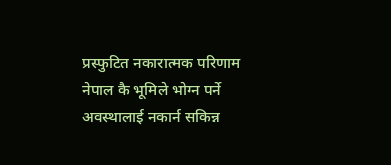प्रस्फुटित नकारात्मक परिणाम नेपाल कै भूमिले भोग्न पर्ने अवस्थालाई नकार्न सकिन्न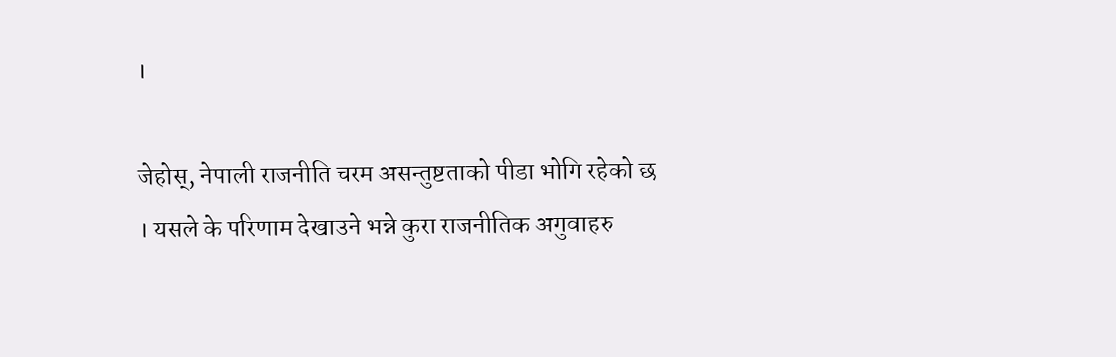।

जेहोस्, नेपाली राजनीति चरम असन्तुष्टताको पीडा भोगि रहेको छ । यसले के परिणाम देखाउने भन्ने कुरा राजनीतिक अगुवाहरु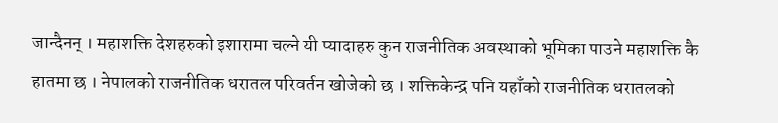जान्दैनन् । महाशक्ति देशहरुको इशारामा चल्ने यी प्यादाहरु कुन राजनीतिक अवस्थाको भूमिका पाउने महाशक्ति कै हातमा छ । नेपालको राजनीतिक धरातल परिवर्तन खोजेको छ । शक्तिकेन्द्र पनि यहाँको राजनीतिक धरातलको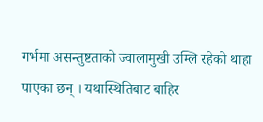गर्भमा असन्तुष्टताको ज्वालामुखी उम्लि रहेको थाहा पाएका छन् । यथास्थितिबाट बाहिर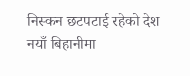निस्कन छटपटाई रहेको देश नयाँ बिहानीमा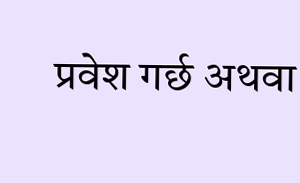प्रवेश गर्छ अथवा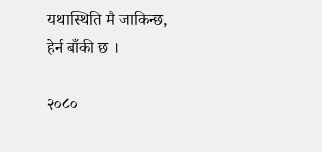यथास्थिति मै जाकिन्छ, हेर्न बाँकी छ ।

२०८०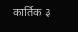कार्तिक ३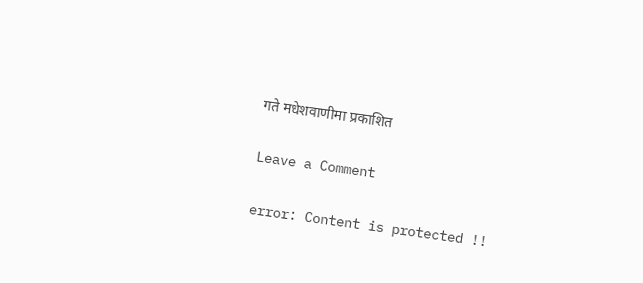गते मधेशवाणीमा प्रकाशित

Leave a Comment

error: Content is protected !!